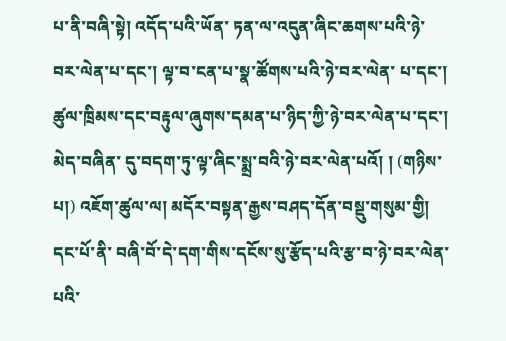པ་ནི་བཞི་སྟེ། འདོད་པའི་ཡོན་ ཏན་ལ་འདུན་ཞིང་ཆགས་པའི་ཉེ་བར་ལེན་པ་དང་། ལྟ་བ་ངན་པ་སྣ་ཚོགས་པའི་ཉེ་བར་ལེན་ པ་དང་། ཚུལ་ཁྲིམས་དང་བརྟུལ་ཞུགས་དམན་པ་ཉིད་ཀྱི་ཉེ་བར་ལེན་པ་དང་། མེད་བཞིན་ དུ་བདག་ཏུ་ལྟ་ཞིང་སྨྲ་བའི་ཉེ་བར་ལེན་པའོ། ། (གཉིས་པ།) འཇོག་ཚུལ་ལ། མདོར་བསྟན་རྒྱས་བཤད་དོན་བསྡུ་གསུམ་གྱི། དང་པོ་ནི་ བཞི་བོ་དེ་དག་གིས་དངོས་སུ་རྩོད་པའི་རྩ་བ་ཉེ་བར་ལེན་པའི་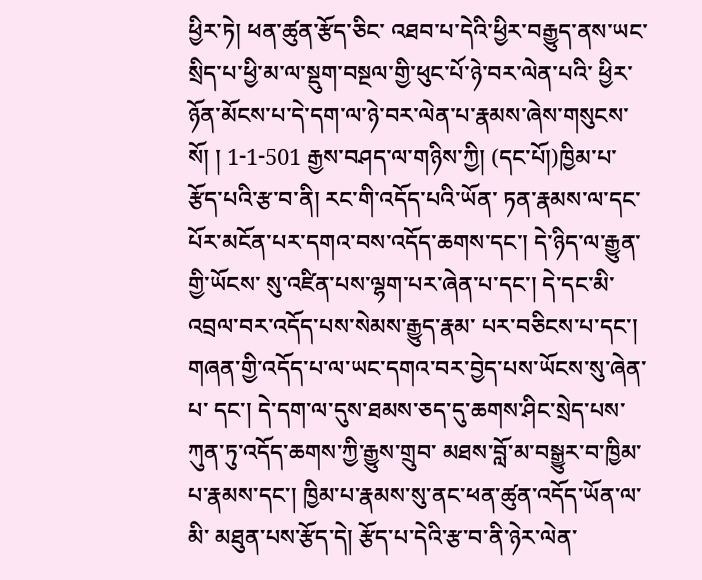ཕྱིར་ཏེ། ཕན་ཚུན་རྩོད་ཅིང་ འཐབ་པ་དེའི་ཕྱིར་བརྒྱུད་ནས་ཡང་སྲིད་པ་ཕྱི་མ་ལ་སྡུག་བསྔལ་གྱི་ཕུང་པོ་ཉེ་བར་ལེན་པའི་ ཕྱིར་ཉོན་མོངས་པ་དེ་དག་ལ་ཉེ་བར་ལེན་པ་རྣམས་ཞེས་གསུངས་སོ། ། 1-1-501 རྒྱས་བཤད་ལ་གཉིས་ཀྱི། (དང་པོ།)ཁྱིམ་པ་རྩོད་པའི་རྩ་བ་ནི། རང་གི་འདོད་པའི་ཡོན་ ཏན་རྣམས་ལ་དང་པོར་མངོན་པར་དགའ་བས་འདོད་ཆགས་དང་། དེ་ཉིད་ལ་རྒྱུན་གྱི་ཡོངས་ སུ་འཛིན་པས་ལྷག་པར་ཞེན་པ་དང་། དེ་དང་མི་འབྲལ་བར་འདོད་པས་སེམས་རྒྱུད་རྣམ་ པར་བཅིངས་པ་དང་། གཞན་གྱི་འདོད་པ་ལ་ཡང་དགའ་བར་བྱེད་པས་ཡོངས་སུ་ཞེན་པ་ དང་། དེ་དག་ལ་དུས་ཐམས་ཅད་དུ་ཆགས་ཤིང་སྲེད་པས་ཀུན་ཏུ་འདོད་ཆགས་ཀྱི་རྒྱུས་གྲུབ་ མཐས་བློ་མ་བསྒྱུར་བ་ཁྱིམ་པ་རྣམས་དང་། ཁྱིམ་པ་རྣམས་སུ་ནང་ཕན་ཚུན་འདོད་ཡོན་ལ་མི་ མཐུན་པས་རྩོད་དེ། རྩོད་པ་དེའི་རྩ་བ་ནི་ཉེར་ལེན་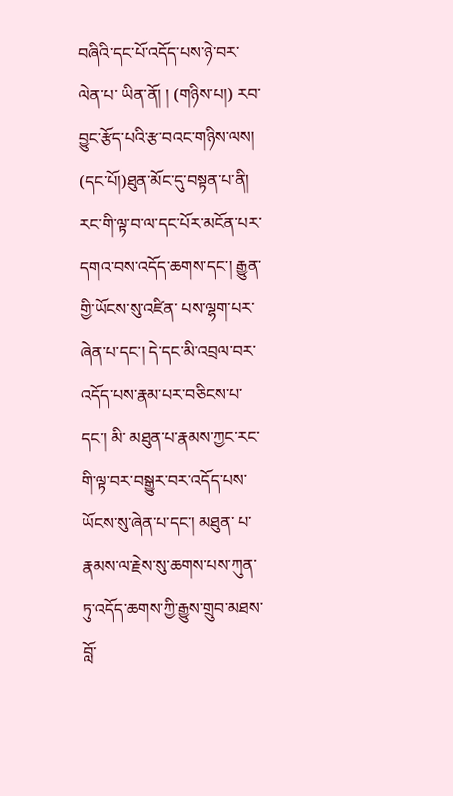བཞིའི་དང་པོ་འདོད་པས་ཉེ་བར་ལེན་པ་ ཡིན་ནོ། ། (གཉིས་པ།) རབ་བྱུང་རྩོད་པའི་རྩ་བའང་གཉིས་ལས། (དང་པོ།)ཐུན་མོང་དུ་བསྟན་པ་ནི། རང་གི་ལྟ་བ་ལ་དང་པོར་མངོན་པར་དགའ་བས་འདོད་ཆགས་དང་། རྒྱུན་གྱི་ཡོངས་སུ་འཛིན་ པས་ལྷག་པར་ཞེན་པ་དང་། དེ་དང་མི་འབྲལ་བར་འདོད་པས་རྣམ་པར་བཅིངས་པ་དང་། མི་ མཐུན་པ་རྣམས་ཀྱང་རང་གི་ལྟ་བར་བསྒྱུར་བར་འདོད་པས་ཡོངས་སུ་ཞེན་པ་དང་། མཐུན་ པ་རྣམས་ལ་རྗེས་སུ་ཆགས་པས་ཀུན་ཏུ་འདོད་ཆགས་ཀྱི་རྒྱུས་གྲུབ་མཐས་བློ་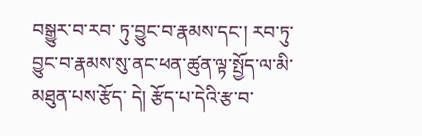བསྒྱུར་བ་རབ་ ཏུ་བྱུང་བ་རྣམས་དང་། རབ་ཏུ་བྱུང་བ་རྣམས་སུ་ནང་ཕན་ཚུན་ལྟ་སྤྱོད་ལ་མི་མཐུན་པས་རྩོད་ དེ། རྩོད་པ་དེའི་རྩ་བ་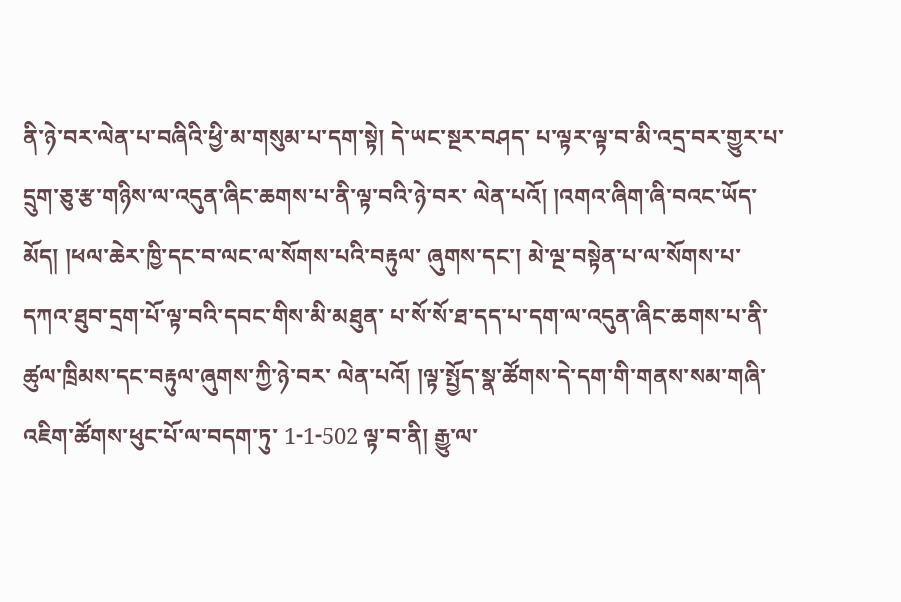ནི་ཉེ་བར་ལེན་པ་བཞིའི་ཕྱི་མ་གསུམ་པ་དག་སྟེ། དེ་ཡང་སྔར་བཤད་ པ་ལྟར་ལྟ་བ་མི་འདྲ་བར་གྱུར་པ་དྲུག་ཅུ་རྩ་གཉིས་ལ་འདུན་ཞིང་ཆགས་པ་ནི་ལྟ་བའི་ཉེ་བར་ ལེན་པའོ། །འགའ་ཞིག་ཞི་བའང་ཡོད་མོད། །ཕལ་ཆེར་ཁྱི་དང་བ་ལང་ལ་སོགས་པའི་བརྟུལ་ ཞུགས་དང་། མེ་ལྔ་བསྟེན་པ་ལ་སོགས་པ་དཀའ་ཐུབ་དྲག་པོ་ལྟ་བའི་དབང་གིས་མི་མཐུན་ པ་སོ་སོ་ཐ་དད་པ་དག་ལ་འདུན་ཞིང་ཆགས་པ་ནི་ཚུལ་ཁྲིམས་དང་བརྟུལ་ཞུགས་ཀྱི་ཉེ་བར་ ལེན་པའོ། །ལྟ་སྤྱོད་སྣ་ཚོགས་དེ་དག་གི་གནས་སམ་གཞི་འཇིག་ཚོགས་ཕུང་པོ་ལ་བདག་ཏུ་ 1-1-502 ལྟ་བ་ནི། རྒྱུ་ལ་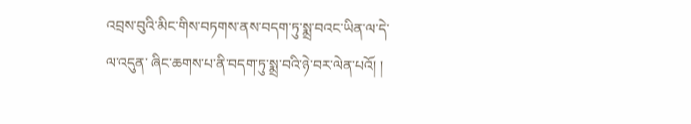འབྲས་བུའི་མིང་གིས་བཏགས་ནས་བདག་ཏུ་སྨྲ་བའང་ཡིན་ལ་དེ་ལ་འདུན་ ཞིང་ཆགས་པ་ནི་བདག་ཏུ་སྨྲ་བའི་ཉེ་བར་ལེན་པའོ། །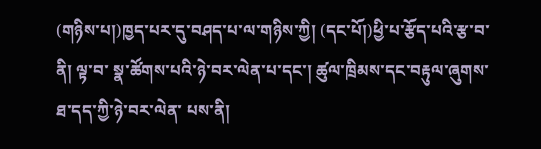(གཉིས་པ།)ཁྱད་པར་དུ་བཤད་པ་ལ་གཉིས་ཀྱི། (དང་པོ།)ཕྱི་པ་རྩོད་པའི་རྩ་བ་ནི། ལྟ་བ་ སྣ་ཚོགས་པའི་ཉེ་བར་ལེན་པ་དང་། ཚུལ་ཁྲིམས་དང་བརྟུལ་ཞུགས་ཐ་དད་ཀྱི་ཉེ་བར་ལེན་ པས་ནི།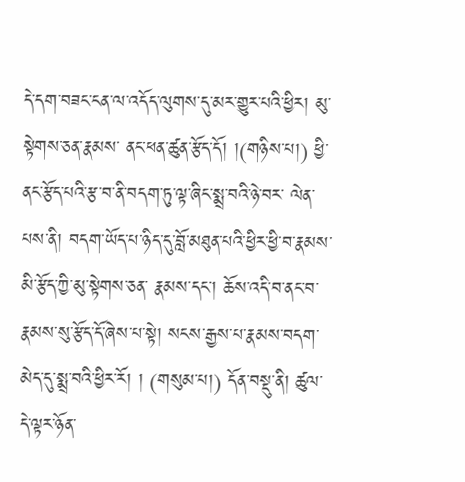དེ་དག་བཟང་ངན་ལ་འདོད་ལུགས་དུ་མར་གྱུར་པའི་ཕྱིར། མུ་སྟེགས་ཅན་རྣམས་ ནང་ཕན་ཚུན་རྩོད་དོ། །(གཉིས་པ།) ཕྱི་ནང་རྩོད་པའི་རྩ་བ་ནི་བདག་ཏུ་ལྟ་ཞིང་སྨྲ་བའི་ཉེ་བར་ ལེན་པས་ནི། བདག་ཡོད་པ་ཉིད་དུ་བློ་མཐུན་པའི་ཕྱིར་ཕྱི་བ་རྣམས་མི་རྩོད་ཀྱི་མུ་སྟེགས་ཅན་ རྣམས་དང་། ཆོས་འདི་བ་ནང་བ་རྣམས་སུ་རྩོད་དོ་ཞེས་པ་སྟེ། སངས་རྒྱས་པ་རྣམས་བདག་ མེད་དུ་སྨྲ་བའི་ཕྱིར་རོ། ། (གསུམ་པ།) དོན་བསྡུ་ནི། ཚུལ་དེ་ལྟར་ཉོན་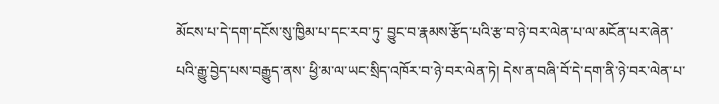མོངས་པ་དེ་དག་དངོས་སུ་ཁྱིམ་པ་དང་རབ་ཏུ་ བྱུང་བ་རྣམས་རྩོད་པའི་རྩ་བ་ཉེ་བར་ལེན་པ་ལ་མངོན་པར་ཞེན་པའི་རྒྱུ་བྱེད་པས་བརྒྱུད་ནས་ ཕྱི་མ་ལ་ཡང་སྲིད་འཁོར་བ་ཉེ་བར་ལེན་ཏེ། དེས་ན་བཞི་བོ་དེ་དག་ནི་ཉེ་བར་ལེན་པ་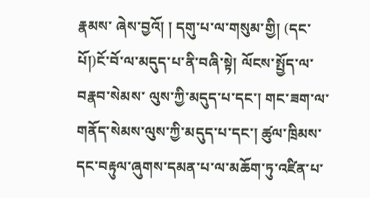རྣམས་ ཞེས་བྱའོ། ། དགུ་པ་ལ་གསུམ་གྱི། (དང་པོ།)ངོ་བོ་ལ་མདུད་པ་ནི་བཞི་སྟེ། ལོངས་སྤྱོད་ལ་བརྣབ་སེམས་ ལུས་ཀྱི་མདུད་པ་དང་། གང་ཟག་ལ་གནོད་སེམས་ལུས་ཀྱི་མདུད་པ་དང་། ཚུལ་ཁྲིམས་དང་བརྟུལ་ཞུགས་དམན་པ་ལ་མཆོག་ཏུ་འཛིན་པ་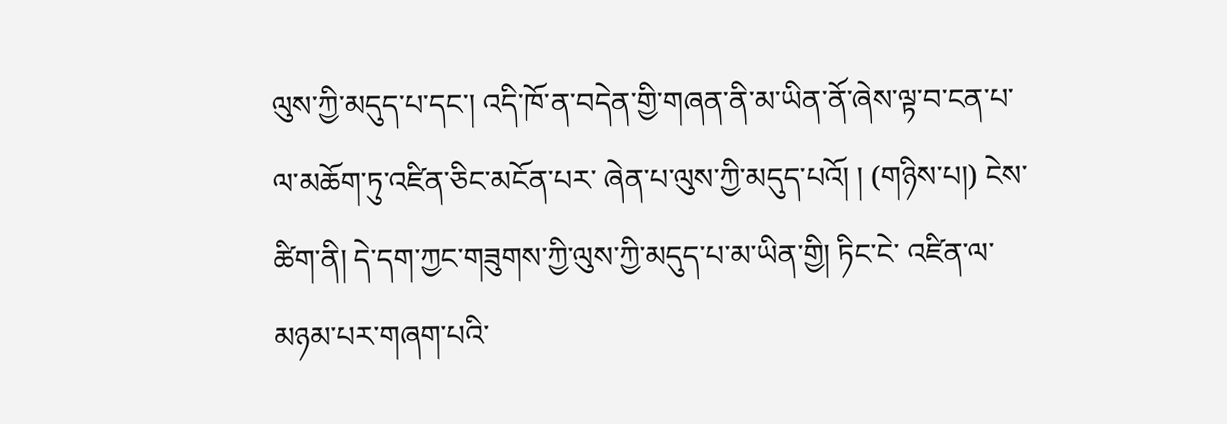ལུས་ཀྱི་མདུད་པ་དང་། འདི་ཁོ་ན་བདེན་གྱི་གཞན་ནི་མ་ཡིན་ནོ་ཞེས་ལྟ་བ་ངན་པ་ལ་མཆོག་ཏུ་འཛིན་ཅིང་མངོན་པར་ ཞེན་པ་ལུས་ཀྱི་མདུད་པའོ། ། (གཉིས་པ།) ངེས་ཚིག་ནི། དེ་དག་ཀྱང་གཟུགས་ཀྱི་ལུས་ཀྱི་མདུད་པ་མ་ཡིན་གྱི། ཏིང་ངེ་ འཛིན་ལ་མཉམ་པར་གཞག་པའི་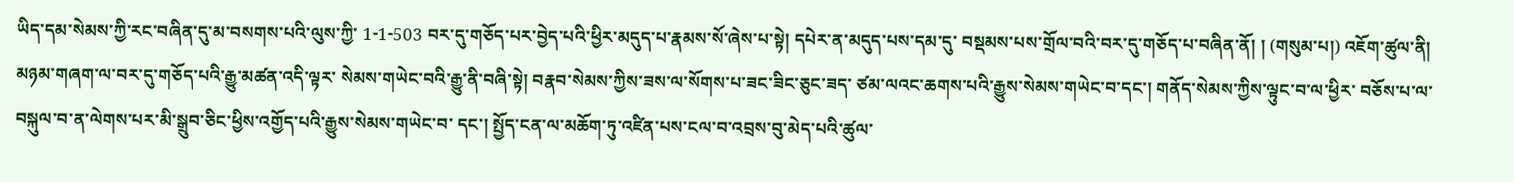ཡིད་དམ་སེམས་ཀྱི་རང་བཞིན་དུ་མ་བསགས་པའི་ལུས་ཀྱི་ 1-1-503 བར་དུ་གཅོད་པར་བྱེད་པའི་ཕྱིར་མདུད་པ་རྣམས་སོ་ཞེས་པ་སྟེ། དཔེར་ན་མདུད་པས་དམ་དུ་ བསྡམས་པས་གྲོལ་བའི་བར་དུ་གཅོད་པ་བཞིན་ནོ། ། (གསུམ་པ།) འཇོག་ཚུལ་ནི། མཉམ་གཞག་ལ་བར་དུ་གཅོད་པའི་རྒྱུ་མཚན་འདི་ལྟར་ སེམས་གཡེང་བའི་རྒྱུ་ནི་བཞི་སྟེ། བརྣབ་སེམས་ཀྱིས་ཟས་ལ་སོགས་པ་ཟང་ཟིང་ཅུང་ཟད་ ཙམ་ལའང་ཆགས་པའི་རྒྱུས་སེམས་གཡེང་བ་དང་། གནོད་སེམས་ཀྱིས་ལྟུང་བ་ལ་ཕྱིར་ བཅོས་པ་ལ་བསྐུལ་བ་ན་ལེགས་པར་མི་སྒྲུབ་ཅིང་ཕྱིས་འགྱོད་པའི་རྒྱུས་སེམས་གཡེང་བ་ དང་། སྤྱོད་ངན་ལ་མཆོག་ཏུ་འཛིན་པས་ངལ་བ་འབྲས་བུ་མེད་པའི་ཚུལ་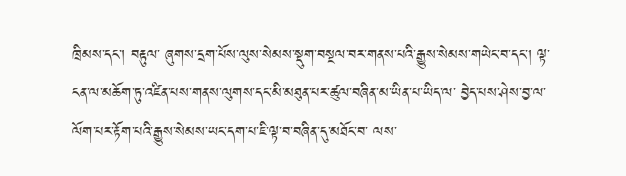ཁྲིམས་དང་། བརྟུལ་ ཞུགས་དྲག་པོས་ལུས་སེམས་སྡུག་བསྔལ་བར་གནས་པའི་རྒྱུས་སེམས་གཡེང་བ་དང་། ལྟ་ ངན་ལ་མཆོག་ཏུ་འཛིན་པས་གནས་ལུགས་དང་མི་མཐུན་པར་ཚུལ་བཞིན་མ་ཡིན་པ་ཡིད་ལ་ བྱེད་པས་ཤེས་བྱ་ལ་ལོག་པར་རྟོག་པའི་རྒྱུས་སེམས་ཡང་དག་པ་ཇི་ལྟ་བ་བཞིན་དུ་མཐོང་བ་ ལས་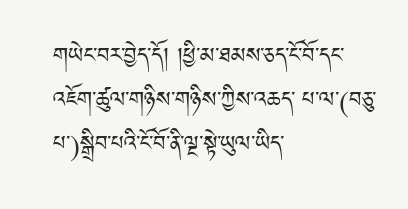གཡེང་བར་བྱེད་དོ། །ཕྱི་མ་ཐམས་ཅད་ངོ་བོ་དང་འཇོག་ཚུལ་གཉིས་གཉིས་ཀྱིས་འཆད་ པ་ལ་(བཅུ་པ་)སྒྲིབ་པའི་ངོ་བོ་ནི་ལྔ་སྟེ་ཡུལ་ཡིད་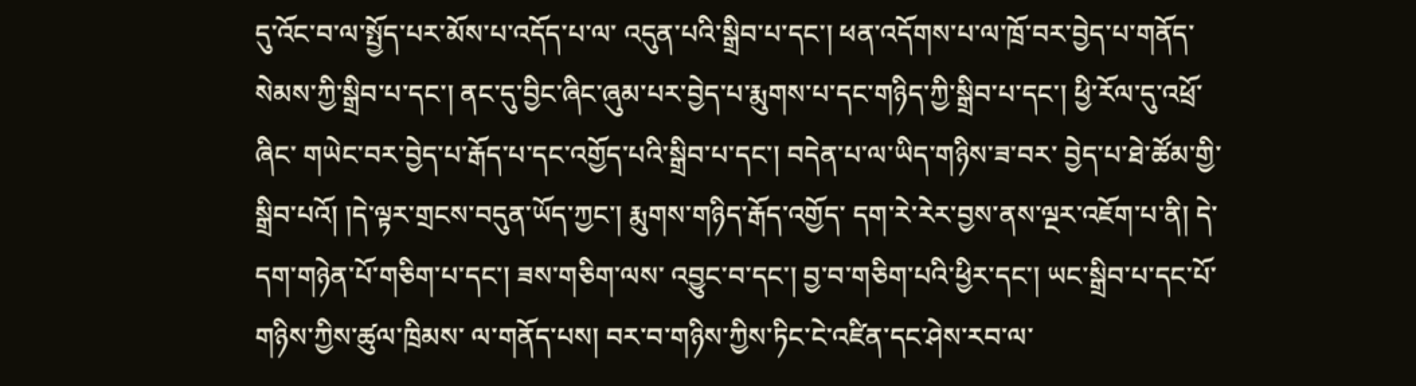དུ་འོང་བ་ལ་སྤྱོད་པར་མོས་པ་འདོད་པ་ལ་ འདུན་པའི་སྒྲིབ་པ་དང་། ཕན་འདོགས་པ་ལ་ཁྲོ་བར་བྱེད་པ་གནོད་སེམས་ཀྱི་སྒྲིབ་པ་དང་། ནང་དུ་བྱིང་ཞིང་ཞུམ་པར་བྱེད་པ་རྨུགས་པ་དང་གཉིད་ཀྱི་སྒྲིབ་པ་དང་། ཕྱི་རོལ་དུ་འཕྲོ་ཞིང་ གཡེང་བར་བྱེད་པ་རྒོད་པ་དང་འགྱོད་པའི་སྒྲིབ་པ་དང་། བདེན་པ་ལ་ཡིད་གཉིས་ཟ་བར་ བྱེད་པ་ཐེ་ཚོམ་གྱི་སྒྲིབ་པའོ། །དེ་ལྟར་གྲངས་བདུན་ཡོད་ཀྱང་། རྨུགས་གཉིད་རྒོད་འགྱོད་ དག་རེ་རེར་བྱས་ནས་ལྔར་འཇོག་པ་ནི། དེ་དག་གཉེན་པོ་གཅིག་པ་དང་། ཟས་གཅིག་ལས་ འབྱུང་བ་དང་། བྱ་བ་གཅིག་པའི་ཕྱིར་དང་། ཡང་སྒྲིབ་པ་དང་པོ་གཉིས་ཀྱིས་ཚུལ་ཁྲིམས་ ལ་གནོད་པས། བར་བ་གཉིས་ཀྱིས་ཏིང་ངེ་འཛིན་དང་ཤེས་རབ་ལ་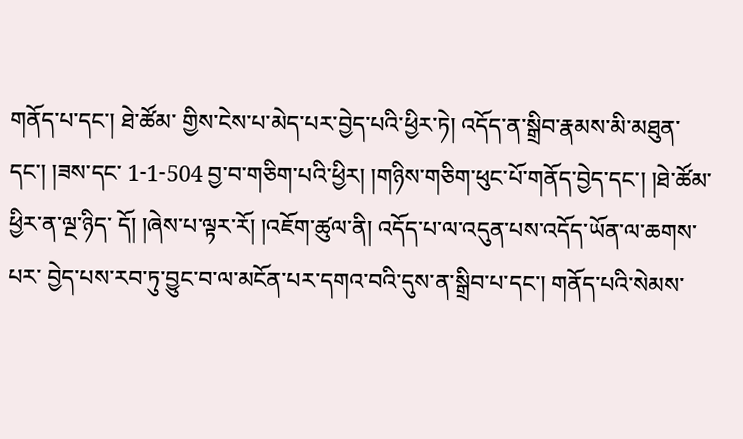གནོད་པ་དང་། ཐེ་ཚོམ་ གྱིས་ངེས་པ་མེད་པར་བྱེད་པའི་ཕྱིར་ཏེ། འདོད་ན་སྒྲིབ་རྣམས་མི་མཐུན་དང་། །ཟས་དང་ 1-1-504 བྱ་བ་གཅིག་པའི་ཕྱིར། །གཉིས་གཅིག་ཕུང་པོ་གནོད་བྱེད་དང་། །ཐེ་ཚོམ་ཕྱིར་ན་ལྔ་ཉིད་ དོ། །ཞེས་པ་ལྟར་རོ། །འཇོག་ཚུལ་ནི། འདོད་པ་ལ་འདུན་པས་འདོད་ཡོན་ལ་ཆགས་པར་ བྱེད་པས་རབ་ཏུ་བྱུང་བ་ལ་མངོན་པར་དགའ་བའི་དུས་ན་སྒྲིབ་པ་དང་། གནོད་པའི་སེམས་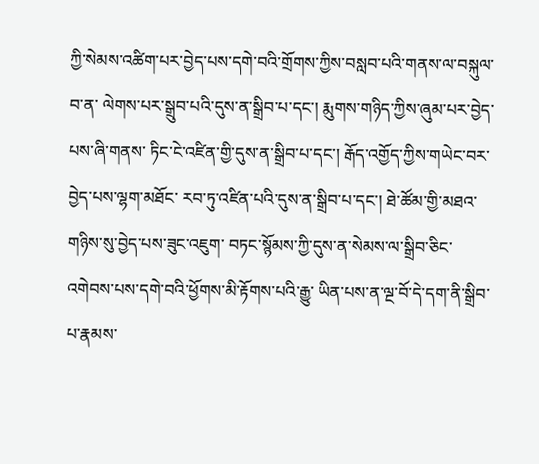ཀྱི་སེམས་འཚིག་པར་བྱེད་པས་དགེ་བའི་གྲོགས་ཀྱིས་བསླབ་པའི་གནས་ལ་བསྐུལ་བ་ན་ ལེགས་པར་སྒྲུབ་པའི་དུས་ན་སྒྲིབ་པ་དང་། རྨུགས་གཉིད་ཀྱིས་ཞུམ་པར་བྱེད་པས་ཞི་གནས་ ཏིང་ངེ་འཛིན་གྱི་དུས་ན་སྒྲིབ་པ་དང་། རྒོད་འགྱོད་ཀྱིས་གཡེང་བར་བྱེད་པས་ལྷག་མཐོང་ རབ་ཏུ་འཛིན་པའི་དུས་ན་སྒྲིབ་པ་དང་། ཐེ་ཚོམ་གྱི་མཐའ་གཉིས་སུ་བྱེད་པས་ཟུང་འཇུག་ བཏང་སྙོམས་ཀྱི་དུས་ན་སེམས་ལ་སྒྲིབ་ཅིང་འགེབས་པས་དགེ་བའི་ཕྱོགས་མི་རྟོགས་པའི་རྒྱུ་ ཡིན་པས་ན་ལྔ་བོ་དེ་དག་ནི་སྒྲིབ་པ་རྣམས་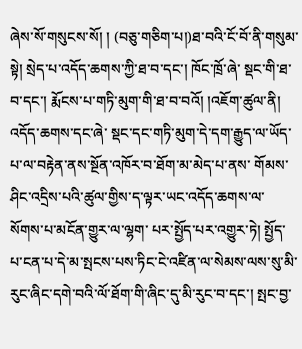ཞེས་སོ་གསུངས་སོ། ། (བཅུ་གཅིག་པ།)ཐ་བའི་ངོ་བོ་ནི་གསུམ་སྟེ། སྲེད་པ་འདོད་ཆགས་ཀྱི་ཐ་བ་དང་། ཁོང་ཁྲོ་ཞེ་ སྡང་གི་ཐ་བ་དང་། རྨོངས་པ་གཏི་མུག་གི་ཐ་བ་བའོ། །འཇོག་ཚུལ་ནི། འདོད་ཆགས་དང་ཞེ་ སྡང་དང་གཏི་མུག་དེ་དག་རྒྱུད་ལ་ཡོད་པ་ལ་བརྟེན་ནས་སྔོན་འཁོར་བ་ཐོག་མ་མེད་པ་ནས་ གོམས་ཤིང་འདྲིས་པའི་ཚུལ་གྱིས་ད་ལྟར་ཡང་འདོད་ཆགས་ལ་སོགས་པ་མངོན་གྱུར་ལ་ལྷག་ པར་སྤྱོད་པར་འགྱུར་ཏེ། སྤྱོད་པ་ངན་པ་དེ་མ་སྤངས་པས་ཏིང་ངེ་འཛིན་ལ་སེམས་ལས་སུ་མི་ རུང་ཞིང་དགེ་བའི་ལོ་ཐོག་གི་ཞིང་དུ་མི་རུང་བ་དང་། སྤང་བྱ་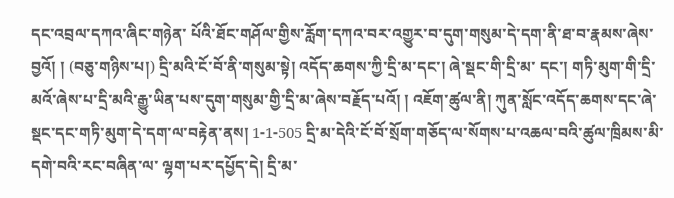དང་འབྲལ་དཀའ་ཞིང་གཉེན་ པོའི་ཐོང་གཤོལ་གྱིས་རློག་དཀའ་བར་འགྱུར་བ་དུག་གསུམ་དེ་དག་ནི་ཐ་བ་རྣམས་ཞེས་ བྱའོ། ། (བཅུ་གཉིས་པ།) དྲི་མའི་ངོ་བོ་ནི་གསུམ་སྟེ། འདོད་ཆགས་ཀྱི་དྲི་མ་དང་། ཞེ་སྡང་གི་དྲི་མ་ དང་། གཏི་མུག་གི་དྲི་མའོ་ཞེས་པ་དྲི་མའི་རྒྱུ་ཡིན་པས་དུག་གསུམ་གྱི་དྲི་མ་ཞེས་བརྗོད་པའོ། ། འཇོག་ཚུལ་ནི། ཀུན་སློང་འདོད་ཆགས་དང་ཞེ་སྡང་དང་གཏི་མུག་དེ་དག་ལ་བརྟེན་ནས། 1-1-505 དྲི་མ་དེའི་ངོ་བོ་སྲོག་གཅོད་ལ་སོགས་པ་འཆལ་བའི་ཚུལ་ཁྲིམས་མི་དགེ་བའི་རང་བཞིན་ལ་ ལྷག་པར་དཔྱོད་དེ། དྲི་མ་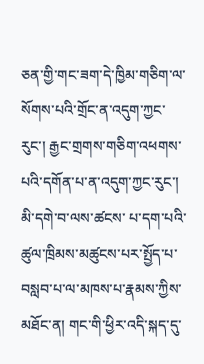ཅན་གྱི་གང་ཟག་དེ་ཁྱིམ་གཅིག་ལ་སོགས་པའི་གྲོང་ན་འདུག་ཀྱང་ རུང་། རྒྱང་གྲགས་གཅིག་འཕགས་པའི་དགོན་པ་ན་འདུག་ཀྱང་རུང་། མི་དགེ་བ་ལས་ཚངས་ པ་དག་པའི་ཚུལ་ཁྲིམས་མཚུངས་པར་སྤྱོད་པ་བསླབ་པ་ལ་མཁས་པ་རྣམས་ཀྱིས་མཐོང་ན། གང་གི་ཕྱིར་འདི་སྐད་དུ་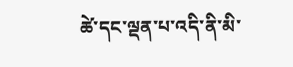ཚེ་དང་ལྡན་པ་འདི་ནི་མི་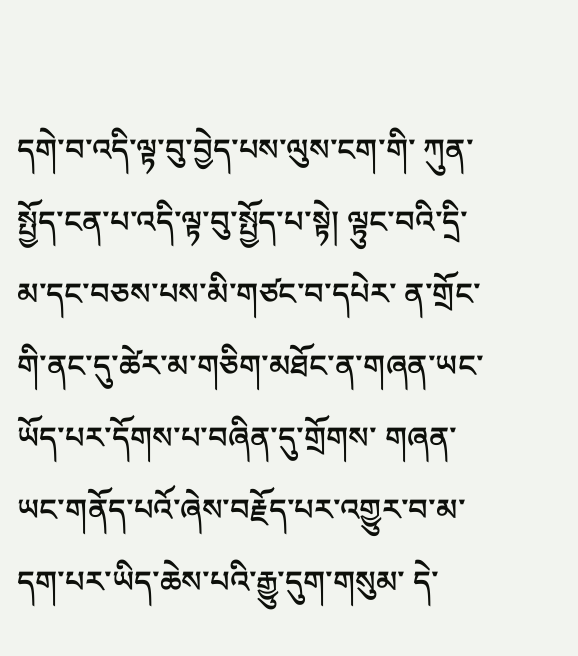དགེ་བ་འདི་ལྟ་བུ་བྱེད་པས་ལུས་ངག་གི་ ཀུན་སྤྱོད་ངན་པ་འདི་ལྟ་བུ་སྤྱོད་པ་སྟེ། ལྟུང་བའི་དྲི་མ་དང་བཅས་པས་མི་གཙང་བ་དཔེར་ ན་གྲོང་གི་ནང་དུ་ཚེར་མ་གཅིག་མཐོང་ན་གཞན་ཡང་ཡོད་པར་དོགས་པ་བཞིན་དུ་གྲོགས་ གཞན་ཡང་གནོད་པའོ་ཞེས་བརྗོད་པར་འགྱུར་བ་མ་དག་པར་ཡིད་ཆེས་པའི་རྒྱུ་དུག་གསུམ་ དེ་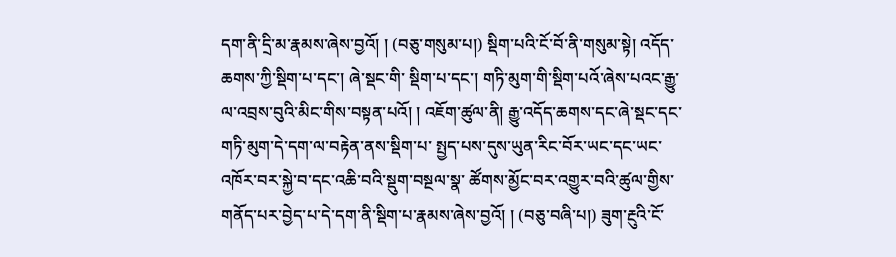དག་ནི་དྲི་མ་རྣམས་ཞེས་བྱའོ། ། (བཅུ་གསུམ་པ།) སྡིག་པའི་ངོ་བོ་ནི་གསུམ་སྟེ། འདོད་ཆགས་ཀྱི་སྡིག་པ་དང་། ཞེ་སྡང་གི་ སྡིག་པ་དང་། གཏི་མུག་གི་སྡིག་པའོ་ཞེས་པའང་རྒྱུ་ལ་འབྲས་བུའི་མིང་གིས་བསྟན་པའོ། ། འཇོག་ཚུལ་ནི། རྒྱུ་འདོད་ཆགས་དང་ཞེ་སྡང་དང་གཏི་མུག་དེ་དག་ལ་བརྟེན་ནས་སྡིག་པ་ སྤྱད་པས་དུས་ཡུན་རིང་བོར་ཡང་དང་ཡང་འཁོར་བར་སྐྱེ་བ་དང་འཆི་བའི་སྡུག་བསྔལ་སྣ་ ཚོགས་མྱོང་བར་འགྱུར་བའི་ཚུལ་གྱིས་གནོད་པར་བྱེད་པ་དེ་དག་ནི་སྡིག་པ་རྣམས་ཞེས་བྱའོ། ། (བཅུ་བཞི་པ།) ཟུག་རྔུའི་ངོ་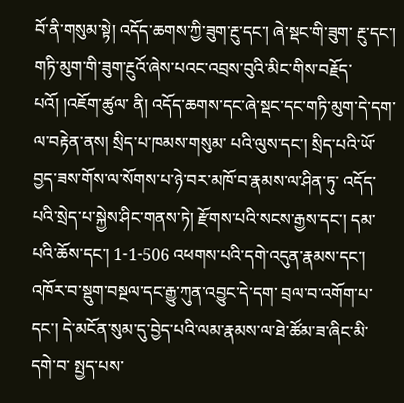བོ་ནི་གསུམ་སྟེ། འདོད་ཆགས་ཀྱི་ཟུག་རྔུ་དང་། ཞེ་སྡང་གི་ཟུག་ རྔུ་དང་། གཏི་མུག་གི་ཟུག་རྔུའོ་ཞེས་པའང་འབྲས་བུའི་མིང་གིས་བརྗོད་པའོ། །འཇོག་ཚུལ་ ནི། འདོད་ཆགས་དང་ཞེ་སྡང་དང་གཏི་མུག་དེ་དག་ལ་བརྟེན་ནས། སྲིད་པ་ཁམས་གསུམ་ པའི་ལུས་དང་། སྲིད་པའི་ཡོ་བྱད་ཟས་གོས་ལ་སོགས་པ་ཉེ་བར་མཁོ་བ་རྣམས་ལ་ཤིན་ཏུ་ འདོད་པའི་སྲེད་པ་སྐྱེས་ཤིང་གནས་ཏེ། རྫོགས་པའི་སངས་རྒྱས་དང་། དམ་པའི་ཆོས་དང་། 1-1-506 འཕགས་པའི་དགེ་འདུན་རྣམས་དང་། འཁོར་བ་སྡུག་བསྔལ་དང་རྒྱུ་ཀུན་འབྱུང་དེ་དག་ བྲལ་བ་འགོག་པ་དང་། དེ་མངོན་སུམ་དུ་བྱེད་པའི་ལམ་རྣམས་ལ་ཐེ་ཚོམ་ཟ་ཞིང་མི་དགེ་བ་ སྤྱད་པས་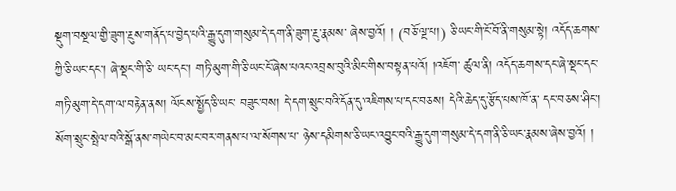སྡུག་བསྔལ་གྱི་ཟུག་རྔུས་གནོད་པ་བྱེད་པའི་རྒྱུ་དུག་གསུམ་དེ་དག་ནི་ཟུག་རྔུ་རྣམས་ ཞེས་བྱའོ། ། (བཅོ་ལྔ་པ།) ཅི་ཡང་གི་ངོ་བོ་ནི་གསུམ་སྟེ། འདོད་ཆགས་ཀྱི་ཅི་ཡང་དང་། ཞེ་སྡང་གི་ཅི་ ཡང་དང་། གཏི་མུག་གི་ཅི་ཡང་ངོ་ཞེས་པའང་འབྲས་བུའི་མིང་གིས་བསྟན་པའོ། །འཇོག་ ཚུལ་ནི། འདོད་ཆགས་དང་ཞེ་སྡང་དང་གཏི་མུག་དེ་དག་ལ་བརྟེན་ནས། ལོངས་སྤྱོད་ཅི་ཡང་ བཟུང་བས། དེ་དག་སྲུང་བའི་དོན་དུ་འཇིགས་པ་དང་བཅས། དེའི་ཆེད་དུ་རྩོད་པས་ཁོ་ན་ དང་བཅས་ཤིང་། སོག་སྲུང་སྤེལ་བའི་སྒོ་ནས་གཡེང་བ་མང་བར་གནས་པ་ལ་སོགས་པ་ ཉེས་དམིགས་ཅི་ཡང་འབྱུང་བའི་རྒྱུ་དུག་གསུམ་དེ་དག་ནི་ཅི་ཡང་རྣམས་ཞེས་བྱའོ། །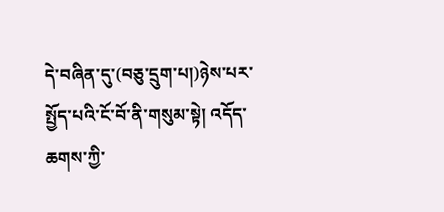དེ་བཞིན་དུ་(བཅུ་དྲུག་པ།)ཉེས་པར་སྤྱོད་པའི་ངོ་བོ་ནི་གསུམ་སྟེ། འདོད་ཆགས་ཀྱི་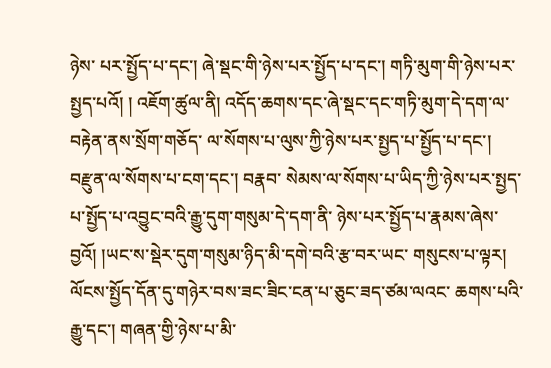ཉེས་ པར་སྤྱོད་པ་དང་། ཞེ་སྡང་གི་ཉེས་པར་སྤྱོད་པ་དང་། གཏི་མུག་གི་ཉེས་པར་སྤྱད་པའོ། ། འཇོག་ཚུལ་ནི། འདོད་ཆགས་དང་ཞེ་སྡང་དང་གཏི་མུག་དེ་དག་ལ་བརྟེན་ནས་སྲོག་གཅོད་ ལ་སོགས་པ་ལུས་ཀྱི་ཉེས་པར་སྤྱད་པ་སྤྱོད་པ་དང་། བརྫུན་ལ་སོགས་པ་ངག་དང་། བརྣབ་ སེམས་ལ་སོགས་པ་ཡིད་ཀྱི་ཉེས་པར་སྤྱད་པ་སྤྱོད་པ་འབྱུང་བའི་རྒྱུ་དུག་གསུམ་དེ་དག་ནི་ ཉེས་པར་སྤྱོད་པ་རྣམས་ཞེས་བྱའོ། །ཡང་ས་སྡེར་དུག་གསུམ་ཉིད་མི་དགེ་བའི་རྩ་བར་ཡང་ གསུངས་པ་ལྟར། ལོངས་སྤྱོད་དོན་དུ་གཉེར་བས་ཟང་ཟིང་ངན་པ་ཅུང་ཟད་ཙམ་ལའང་ ཆགས་པའི་རྒྱུ་དང་། གཞན་གྱི་ཉེས་པ་མི་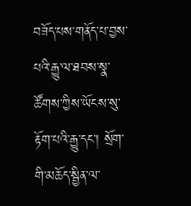བཟོད་པས་གནོད་པ་བྱས་པའི་རྒྱུ་ལ་ཐབས་སྣ་ ཚོགས་ཀྱིས་ཡོངས་སུ་རྟོག་པའི་རྒྱུ་དང་། སྲོག་གི་མཆོད་སྦྱིན་ལ་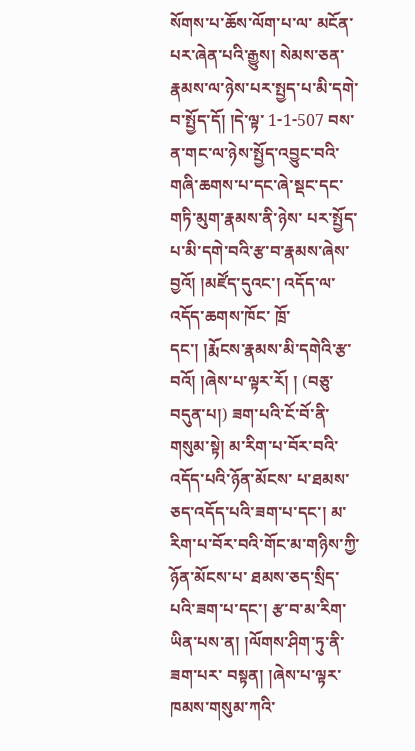སོགས་པ་ཆོས་ལོག་པ་ལ་ མངོན་པར་ཞེན་པའི་རྒྱུས། སེམས་ཅན་རྣམས་ལ་ཉེས་པར་སྤྱད་པ་མི་དགེ་བ་སྤྱོད་དོ། །དེ་ལྟ་ 1-1-507 བས་ན་གང་ལ་ཉེས་སྤྱོད་འབྱུང་བའི་གཞི་ཆགས་པ་དང་ཞེ་སྡང་དང་གཏི་མུག་རྣམས་ནི་ཉེས་ པར་སྤྱོད་པ་མི་དགེ་བའི་རྩ་བ་རྣམས་ཞེས་བྱའོ། །མཛོད་དུའང་། འདོད་ལ་འདོད་ཆགས་ཁོང་ ཁྲོ་དང་། །རྨོངས་རྣམས་མི་དགེའི་རྩ་བའོ། །ཞེས་པ་ལྟར་རོ། ། (བཅུ་བདུན་པ།) ཟག་པའི་ངོ་བོ་ནི་གསུམ་སྟེ། མ་རིག་པ་བོར་བའི་འདོད་པའི་ཉོན་མོངས་ པ་ཐམས་ཅད་འདོད་པའི་ཟག་པ་དང་། མ་རིག་པ་བོར་བའི་གོང་མ་གཉིས་ཀྱི་ཉོན་མོངས་པ་ ཐམས་ཅད་སྲིད་པའི་ཟག་པ་དང་། རྩ་བ་མ་རིག་ཡིན་པས་ན། །ལོགས་ཤིག་ཏུ་ནི་ཟག་པར་ བསྟན། །ཞེས་པ་ལྟར་ཁམས་གསུམ་ཀའི་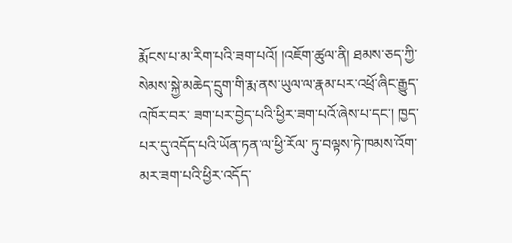རྨོངས་པ་མ་རིག་པའི་ཟག་པའོ། །འཇོག་ཚུལ་ནི། ཐམས་ཅད་ཀྱི་སེམས་སྐྱེ་མཆེད་དྲུག་གི་རྨ་ནས་ཡུལ་ལ་རྣམ་པར་འཕྲོ་ཞིང་རྒྱུད་འཁོར་བར་ ཟག་པར་བྱེད་པའི་ཕྱིར་ཟག་པའོ་ཞེས་པ་དང་། ཁྱད་པར་དུ་འདོད་པའི་ཡོན་ཏན་ལ་ཕྱི་རོལ་ ཏུ་བལྟས་ཏེ་ཁམས་འོག་མར་ཟག་པའི་ཕྱིར་འདོད་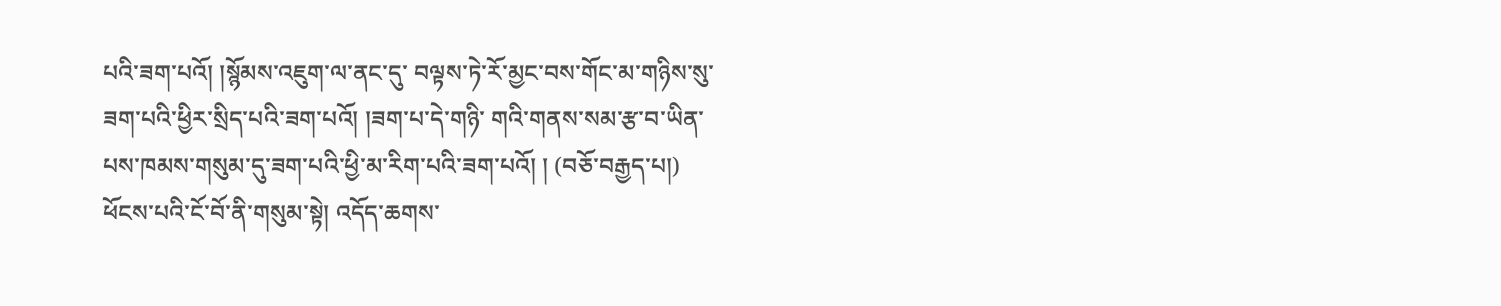པའི་ཟག་པའོ། །སྙོམས་འཇུག་ལ་ནང་དུ་ བལྟས་ཏེ་རོ་མྱང་བས་གོང་མ་གཉིས་སུ་ཟག་པའི་ཕྱིར་སྲིད་པའི་ཟག་པའོ། །ཟག་པ་དེ་གཉི་ གའི་གནས་སམ་རྩ་བ་ཡིན་པས་ཁམས་གསུམ་དུ་ཟག་པའི་ཕྱི་མ་རིག་པའི་ཟག་པའོ། ། (བཅོ་བརྒྱད་པ།) ཕོངས་པའི་ངོ་བོ་ནི་གསུམ་སྟེ། འདོད་ཆགས་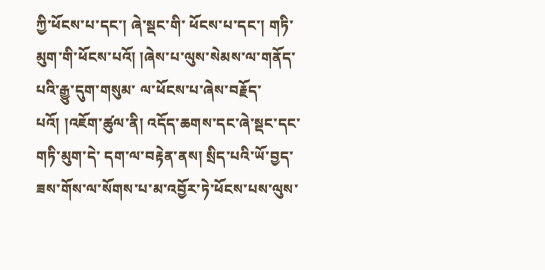ཀྱི་ཕོངས་པ་དང་། ཞེ་སྡང་གི་ ཕོངས་པ་དང་། གཏི་མུག་གི་ཕོངས་པའོ། །ཞེས་པ་ལུས་སེམས་ལ་གནོད་པའི་རྒྱུ་དུག་གསུམ་ ལ་ཕོངས་པ་ཞེས་བརྗོད་པའོ། །འཇོག་ཚུལ་ནི། འདོད་ཆགས་དང་ཞེ་སྡང་དང་གཏི་མུག་དེ་ དག་ལ་བརྟེན་ནས། སྲིད་པའི་ཡོ་བྱད་ཟས་གོས་ལ་སོགས་པ་མ་འབྱོར་ཏེ་ཕོངས་པས་ལུས་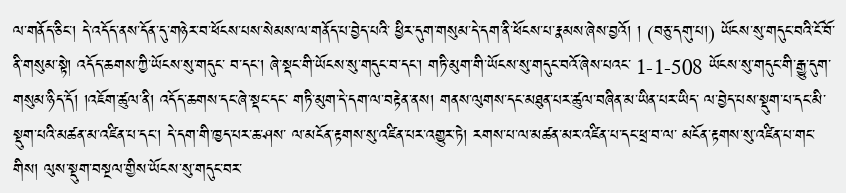ལ་གནོད་ཅིང་། དེ་འདོད་ནས་དོན་དུ་གཉེར་བ་ཕོངས་པས་སེམས་ལ་གནོད་པ་བྱེད་པའི་ ཕྱིར་དུག་གསུམ་དེ་དག་ནི་ཕོངས་པ་རྣམས་ཞེས་བྱའོ། ། (བཅུ་དགུ་པ།) ཡོངས་སུ་གདུང་བའི་ངོ་བོ་ནི་གསུམ་སྟེ། འདོད་ཆགས་ཀྱི་ཡོངས་སུ་གདུང་ བ་དང་། ཞེ་སྡང་གི་ཡོངས་སུ་གདུང་བ་དང་། གཏི་མུག་གི་ཡོངས་སུ་གདུང་བའོ་ཞེས་པའང་ 1-1-508 ཡོངས་སུ་གདུང་གི་རྒྱུ་དུག་གསུམ་ཉིད་དོ། །འཇོག་ཚུལ་ནི། འདོད་ཆགས་དང་ཞེ་སྡང་དང་ གཏི་མུག་དེ་དག་ལ་བརྟེན་ནས། གནས་ལུགས་དང་མཐུན་པར་ཚུལ་བཞིན་མ་ཡིན་པར་ཡིད་ ལ་བྱེད་པས་སྡུག་པ་དང་མི་སྡུག་པའི་མཚན་མ་འཛིན་པ་དང་། དེ་དག་གི་ཁྱད་པར་ཆ་ཤས་ ལ་མངོན་རྟགས་སུ་འཛིན་པར་འགྱུར་ཏེ། རགས་པ་ལ་མཚན་མར་འཛིན་པ་དང་ཕྲ་བ་ལ་ མངོན་རྟགས་སུ་འཛིན་པ་གང་གིས། ལུས་སྡུག་བསྔལ་གྱིས་ཡོངས་སུ་གདུང་བར་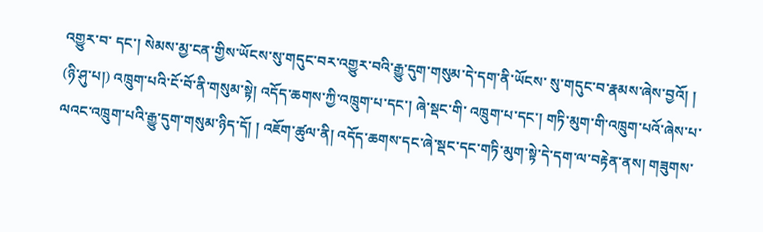འགྱུར་བ་ དང་། སེམས་མྱ་ངན་གྱིས་ཡོངས་སུ་གདུང་བར་འགྱུར་བའི་རྒྱུ་དུག་གསུམ་དེ་དག་ནི་ཡོངས་ སུ་གདུང་བ་རྣམས་ཞེས་བྱའོ། ། (ཉི་ཤུ་པ།) འཁྲུག་པའི་ངོ་བོ་ནི་གསུམ་སྟེ། འདོད་ཆགས་ཀྱི་འཁྲུག་པ་དང་། ཞེ་སྡང་གི་ འཁྲུག་པ་དང་། གཏི་མུག་གི་འཁྲུག་པའོ་ཞེས་པ་ལའང་འཁྲུག་པའི་རྒྱུ་དུག་གསུམ་ཉིད་དོ། ། འཇོག་ཚུལ་ནི། འདོད་ཆགས་དང་ཞེ་སྡང་དང་གཏི་མུག་སྟེ་དེ་དག་ལ་བརྟེན་ནས། གཟུགས་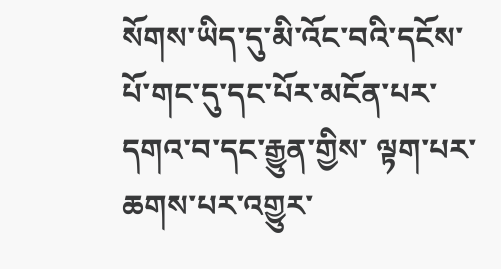སོགས་ཡིད་དུ་མི་འོང་བའི་དངོས་པོ་གང་དུ་དང་པོར་མངོན་པར་དགའ་བ་དང་རྒྱུན་གྱིས་ ལྟག་པར་ཆགས་པར་འགྱུར་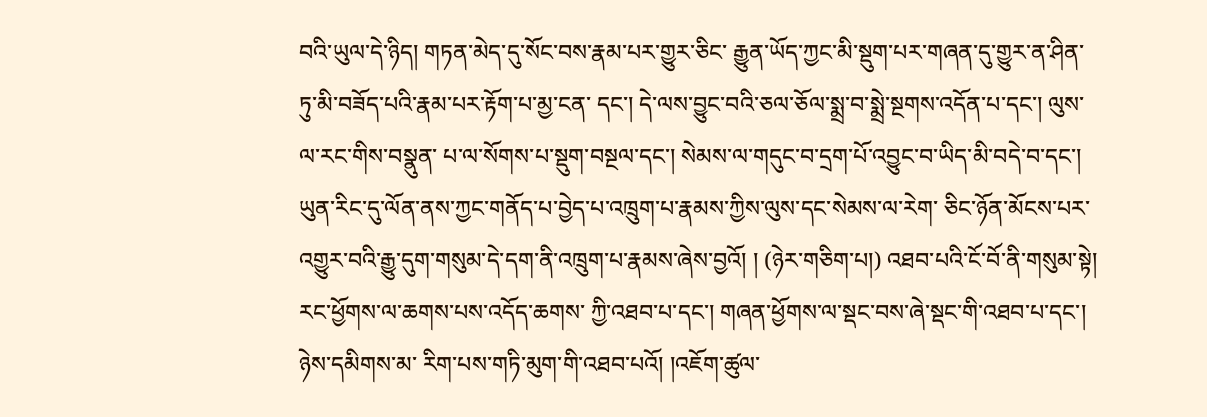བའི་ཡུལ་དེ་ཉིད། གཏན་མེད་དུ་སོང་བས་རྣམ་པར་གྱུར་ཅིང་ རྒྱུན་ཡོད་ཀྱང་མི་སྡུག་པར་གཞན་དུ་གྱུར་ན་ཤིན་ཏུ་མི་བཟོད་པའི་རྣམ་པར་རྟོག་པ་མྱ་ངན་ དང་། དེ་ལས་བྱུང་བའི་ཅལ་ཅོལ་སྨྲ་བ་སྨྲེ་སྔགས་འདོན་པ་དང་། ལུས་ལ་རང་གིས་བསྣུན་ པ་ལ་སོགས་པ་སྡུག་བསྔལ་དང་། སེམས་ལ་གདུང་བ་དྲག་པོ་འབྱུང་བ་ཡིད་མི་བདེ་བ་དང་། ཡུན་རིང་དུ་ལོན་ནས་ཀྱང་གནོད་པ་བྱེད་པ་འཁྲུག་པ་རྣམས་ཀྱིས་ལུས་དང་སེམས་ལ་རེག་ ཅིང་ཉོན་མོངས་པར་འགྱུར་བའི་རྒྱུ་དུག་གསུམ་དེ་དག་ནི་འཁྲུག་པ་རྣམས་ཞེས་བྱའོ། ། (ཉེར་གཅིག་པ།) འཐབ་པའི་ངོ་བོ་ནི་གསུམ་སྟེ། རང་ཕྱོགས་ལ་ཆགས་པས་འདོད་ཆགས་ ཀྱི་འཐབ་པ་དང་། གཞན་ཕྱོགས་ལ་སྡང་བས་ཞེ་སྡང་གི་འཐབ་པ་དང་། ཉེས་དམིགས་མ་ རིག་པས་གཏི་མུག་གི་འཐབ་པའོ། །འཇོག་ཚུལ་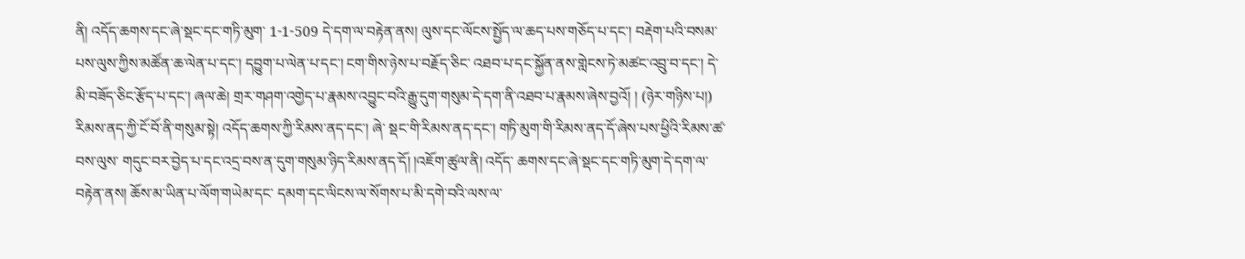ནི། འདོད་ཆགས་དང་ཞེ་སྡང་དང་གཏི་མུག་ 1-1-509 དེ་དག་ལ་བརྟེན་ནས། ལུས་དང་ལོངས་སྤྱོད་ལ་ཆད་པས་གཅོད་པ་དང་། བརྡེག་པའི་བསམ་ པས་ལུས་ཀྱིས་མཚོན་ཆ་ལེན་པ་དང་། དབྱུག་པ་ལེན་པ་དང་། ངག་གིས་ཉེས་པ་བརྗོད་ཅིང་ འཐབ་པ་དང་སྐྱོན་ནས་གླེངས་ཏེ་མཚང་འབྲུ་བ་དང་། དེ་མི་བཟོད་ཅིང་རྩོད་པ་དང་། ཞལ་ཆེ། གྲར་གཤག་འགྱེད་པ་རྣམས་འབྱུང་བའི་རྒྱུ་དུག་གསུམ་དེ་དག་ནི་འཐབ་པ་རྣམས་ཞེས་བྱའོ། ། (ཉེར་གཉིས་པ།) རིམས་ནད་ཀྱི་ངོ་བོ་ནི་གསུམ་སྟེ། འདོད་ཆགས་ཀྱི་རིམས་ནད་དང་། ཞེ་ སྡང་གི་རིམས་ནད་དང་། གཏི་མུག་གི་རིམས་ནད་དོ་ཞེས་པས་ཕྱིའི་རིམས་ཚ་བས་ལུས་ གདུང་བར་བྱེད་པ་དང་འདྲ་བས་ན་དུག་གསུམ་ཉིད་རིམས་ནད་དོ། །འཇོག་ཚུལ་ནི། འདོད་ ཆགས་དང་ཞེ་སྡང་དང་གཏི་མུག་དེ་དག་ལ་བརྟེན་ནས། ཆོས་མ་ཡིན་པ་ལོག་གཡེམ་དང་ དམག་དང་ལིངས་ལ་སོགས་པ་མི་དགེ་བའི་ལས་ལ་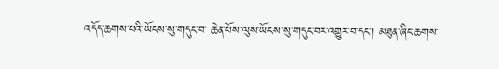འདོད་ཆགས་པའི་ཡོངས་སུ་གདུང་བ་ ཆེན་པོས་ལུས་ཡོངས་སུ་གདུང་བར་འགྱུར་བ་དང་། མཐུན་ཞིང་ཆགས་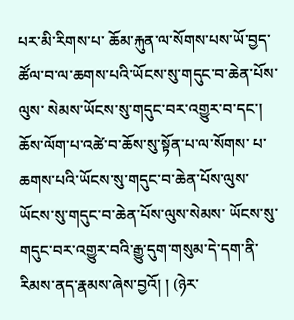པར་མི་རིགས་པ་ ཆོམ་རྐུན་ལ་སོགས་པས་ཡོ་བྱད་ཚོལ་བ་ལ་ཆགས་པའི་ཡོངས་སུ་གདུང་བ་ཆེན་པོས་ལུས་ སེམས་ཡོངས་སུ་གདུང་བར་འགྱུར་བ་དང་། ཆོས་ལོག་པ་འཚེ་བ་ཆོས་སུ་སྟོན་པ་ལ་སོགས་ པ་ཆགས་པའི་ཡོངས་སུ་གདུང་བ་ཆེན་པོས་ལུས་ཡོངས་སུ་གདུང་བ་ཆེན་པོས་ལུས་སེམས་ ཡོངས་སུ་གདུང་བར་འགྱུར་བའི་རྒྱུ་དུག་གསུམ་དེ་དག་ནི་རིམས་ནད་རྣམས་ཞེས་བྱའོ། ། (ཉེར་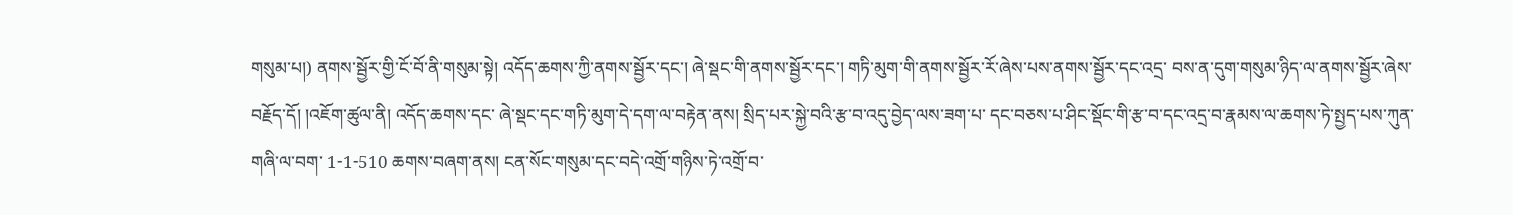གསུམ་པ།) ནགས་སྦྱོར་གྱི་ངོ་བོ་ནི་གསུམ་སྟེ། འདོད་ཆགས་ཀྱི་ནགས་སྦྱོར་དང་། ཞེ་སྡང་གི་ནགས་སྦྱོར་དང་། གཏི་མུག་གི་ནགས་སྦྱོར་རོ་ཞེས་པས་ནགས་སྦྱོར་དང་འདྲ་ བས་ན་དུག་གསུམ་ཉིད་ལ་ནགས་སྦྱོར་ཞེས་བརྗོད་དོ། །འཇོག་ཚུལ་ནི། འདོད་ཆགས་དང་ ཞེ་སྡང་དང་གཏི་མུག་དེ་དག་ལ་བརྟེན་ནས། སྲིད་པར་སྐྱེ་བའི་རྩ་བ་འདུ་བྱེད་ལས་ཟག་པ་ དང་བཅས་པ་ཤིང་སྡོང་གི་རྩ་བ་དང་འདྲ་བ་རྣམས་ལ་ཆགས་ཏེ་སྤྱད་པས་ཀུན་གཞི་ལ་བག་ 1-1-510 ཆགས་བཞག་ནས། ངན་སོང་གསུམ་དང་བདེ་འགྲོ་གཉིས་ཏེ་འགྲོ་བ་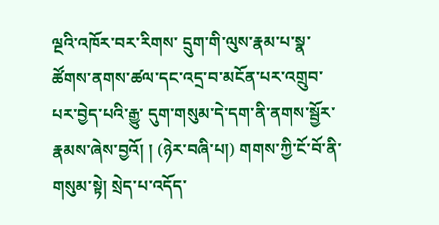ལྔའི་འཁོར་བར་རིགས་ དྲུག་གི་ལུས་རྣམ་པ་སྣ་ཚོགས་ནགས་ཚལ་དང་འདྲ་བ་མངོན་པར་འགྲུབ་པར་བྱེད་པའི་རྒྱུ་ དུག་གསུམ་དེ་དག་ནི་ནགས་སྦྱོར་རྣམས་ཞེས་བྱའོ། ། (ཉེར་བཞི་པ།) གགས་ཀྱི་ངོ་བོ་ནི་གསུམ་སྟེ། སྲེད་པ་འདོད་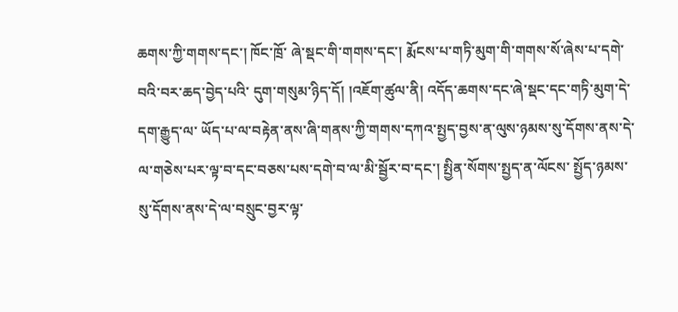ཆགས་ཀྱི་གགས་དང་། ཁོང་ཁྲོ་ ཞེ་སྡང་གི་གགས་དང་། རྨོངས་པ་གཏི་མུག་གི་གགས་སོ་ཞེས་པ་དགེ་བའི་བར་ཆད་བྱེད་པའི་ དུག་གསུམ་ཉིད་དོ། །འཇོག་ཚུལ་ནི། འདོད་ཆགས་དང་ཞེ་སྡང་དང་གཏི་མུག་དེ་དག་རྒྱུད་ལ་ ཡོད་པ་ལ་བརྟེན་ནས་ཞི་གནས་ཀྱི་གགས་དཀའ་སྤྱད་བྱས་ན་ལུས་ཉམས་སུ་དོགས་ནས་དེ་ ལ་གཅེས་པར་ལྟ་བ་དང་བཅས་པས་དགེ་བ་ལ་མི་སྦྱོར་བ་དང་། སྤྱིན་སོགས་སྤྱད་ན་ལོངས་ སྤྱོད་ཉམས་སུ་དོགས་ནས་དེ་ལ་བསྲུང་བྱར་ལྟ་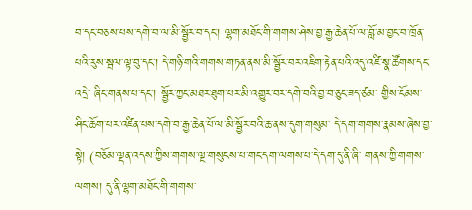བ་དང་བཅས་པས་དགེ་བ་ལ་མི་སྦྱོར་བ་དང་། ལྷག་མཐོང་གི་གགས་ཤེས་བྱ་རྒྱ་ཆེན་པོ་ལ་བློ་མ་བྱང་བ་ཁྲོན་པའི་རུས་སྦལ་ལྟ་བུ་དང་། དེ་གཉི་གའི་གགས་གཏན་ནས་མི་སྦྱོར་བར་འཇིག་རྟེན་པའི་འདུ་འཛི་སྣ་ཚོགས་དང་འདྲེ་ ཞིང་གནས་པ་དང་། སྦྱོར་ཀྱང་མཐར་ཐུག་པར་མི་འགྱུར་བར་དགེ་བའི་བྱ་བ་ཅུང་ཟད་ཙམ་ གྱིས་ངོམས་ཤིང་ཆོག་པར་འཛིན་པས་དགེ་བ་རྒྱ་ཆེན་པོ་ལ་མི་སྦྱོར་བའི་ཆ་ནས་དུག་གསུམ་ དེ་དག་གགས་རྣམས་ཞེས་བྱ་སྟེ། (བཅོམ་ལྡན་འདས་ཀྱིས་གགས་ལྔ་གསུངས་པ་གང་དག་ལགས་པ་དེ་དག་དུ་ནི་ཞི་ གནས་ཀྱི་གགས་ལགས། དུ་ནི་ལྷག་མཐོང་གི་གགས་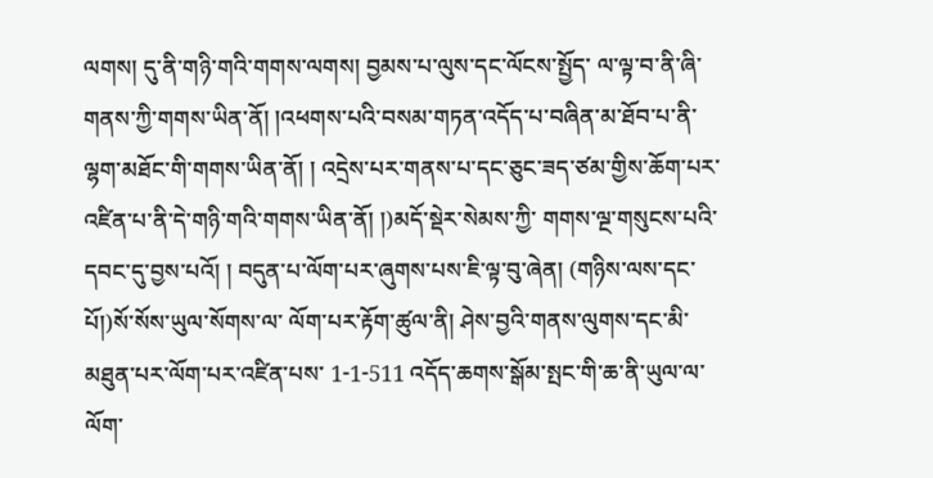ལགས། དུ་ནི་གཉི་གའི་གགས་ལགས། བྱམས་པ་ལུས་དང་ལོངས་སྤྱོད་ ལ་ལྟ་བ་ནི་ཞི་གནས་ཀྱི་གགས་ཡིན་ནོ། །འཕགས་པའི་བསམ་གཏན་འདོད་པ་བཞིན་མ་ཐོབ་པ་ནི་ལྷག་མཐོང་གི་གགས་ཡིན་ནོ། ། འདྲེས་པར་གནས་པ་དང་ཅུང་ཟད་ཙམ་གྱིས་ཆོག་པར་འཛིན་པ་ནི་དེ་གཉི་གའི་གགས་ཡིན་ནོ། །)མདོ་སྡེར་སེམས་ཀྱི་ གགས་ལྔ་གསུངས་པའི་དབང་དུ་བྱས་པའོ། ། བདུན་པ་ལོག་པར་ཞུགས་པས་ཇི་ལྟ་བུ་ཞེན། (གཉིས་ལས་དང་པོ།)སོ་སོས་ཡུལ་སོགས་ལ་ ལོག་པར་རྟོག་ཚུལ་ནི། ཤེས་བྱའི་གནས་ལུགས་དང་མི་མཐུན་པར་ལོག་པར་འཛིན་པས་ 1-1-511 འདོད་ཆགས་སྒོམ་སྤང་གི་ཆ་ནི་ཡུལ་ལ་ལོག་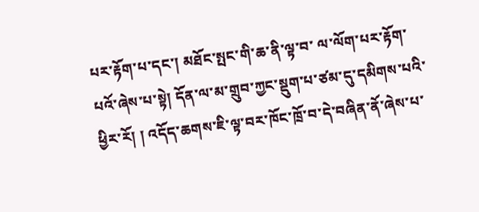པར་རྟོག་པ་དང་། མཐོང་སྤང་གི་ཆ་ནི་ལྟ་བ་ ལ་ལོག་པར་རྟོག་པའོ་ཞེས་པ་སྟེ། དོན་ལ་མ་གྲུབ་ཀྱང་སྡུག་པ་ཙམ་དུ་དམིགས་པའི་ཕྱིར་རོ། ། འདོད་ཆགས་ཇི་ལྟ་བར་ཁོང་ཁྲོ་བ་དེ་བཞིན་ནོ་ཞེས་པ་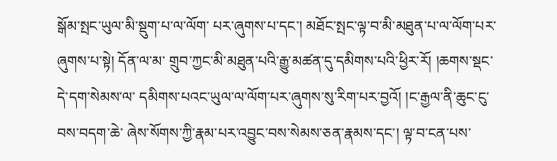སྒོམ་སྤང་ཡུལ་མི་སྡུག་པ་ལ་ལོག་ པར་ཞུགས་པ་དང་། མཐོང་སྤང་ལྟ་བ་མི་མཐུན་པ་ལ་ལོག་པར་ཞུགས་པ་སྟེ། དོན་ལ་མ་ གྲུབ་ཀྱང་མི་མཐུན་པའི་རྒྱུ་མཚན་དུ་དམིགས་པའི་ཕྱིར་རོ། །ཆགས་སྡང་དེ་དག་སེམས་ལ་ དམིགས་པའང་ཡུལ་ལ་ལོག་པར་ཞུགས་སུ་རིག་པར་བྱའོ། །ང་རྒྱལ་ནི་ཆུང་ངུ་བས་བདག་ཆེ་ ཞེས་སོགས་ཀྱི་རྣམ་པར་འབྱུང་བས་སེམས་ཅན་རྣམས་དང་། ལྟ་བ་ངན་པས་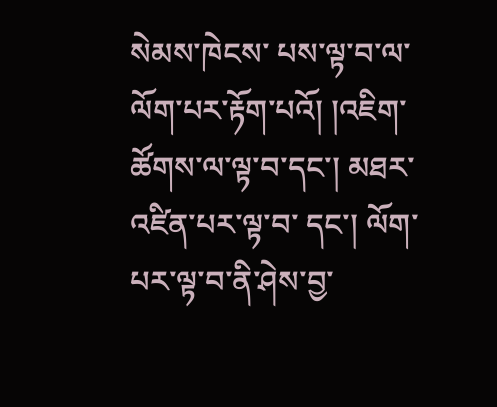སེམས་ཁེངས་ པས་ལྟ་བ་ལ་ལོག་པར་རྟོག་པའོ། །འཇིག་ཚོགས་ལ་ལྟ་བ་དང་། མཐར་འཛིན་པར་ལྟ་བ་ དང་། ལོག་པར་ལྟ་བ་ནི་ཤེས་བྱ་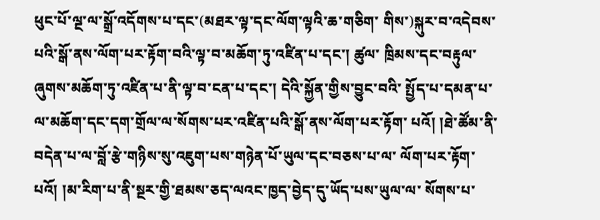ཕུང་པོ་ལྔ་ལ་སྒྲོ་འདོགས་པ་དང་(མཐར་ལྟ་དང་ལོག་ལྟའི་ཆ་གཅིག་ གིས་)སྐུར་བ་འདེབས་པའི་སྒོ་ནས་ལོག་པར་རྟོག་བའི་ལྟ་བ་མཆོག་ཏུ་འཛིན་པ་དང་། ཚུལ་ ཁྲིམས་དང་བརྟུལ་ཞུགས་མཆོག་ཏུ་འཛིན་པ་ནི་ལྟ་བ་ངན་པ་དང་། དེའི་སྐྱོན་གྱིས་བྱུང་བའི་ སྤྱོད་པ་དམན་པ་ལ་མཆོག་དང་དག་གྲོལ་ལ་སོགས་པར་འཛིན་པའི་སྒོ་ནས་ལོག་པར་རྟོག་ པའོ། །ཐེ་ཚོམ་ནི་བདེན་པ་ལ་བློ་རྩེ་གཉིས་སུ་འཇུག་པས་གཉེན་པོ་ཡུལ་དང་བཅས་པ་ལ་ ལོག་པར་རྟོག་པའོ། །མ་རིག་པ་ནི་སྔར་གྱི་ཐམས་ཅད་ལའང་ཁྱད་བྱེད་དུ་ཡོད་པས་ཡུལ་ལ་ སོགས་པ་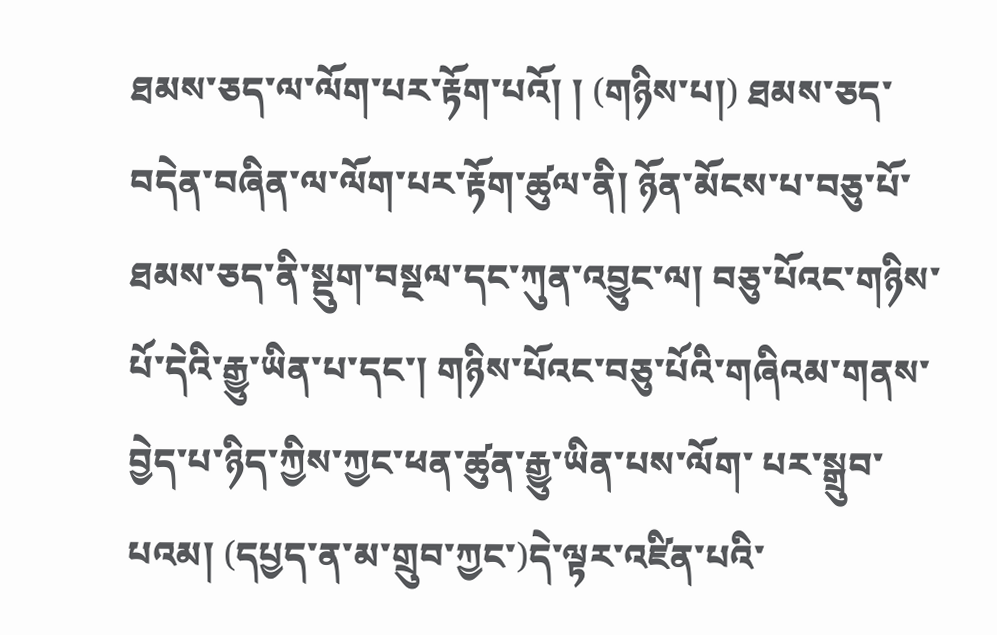ཐམས་ཅད་ལ་ལོག་པར་རྟོག་པའོ། ། (གཉིས་པ།) ཐམས་ཅད་བདེན་བཞིན་ལ་ལོག་པར་རྟོག་ཚུལ་ནི། ཉོན་མོངས་པ་བཅུ་པོ་ ཐམས་ཅད་ནི་སྡུག་བསྔལ་དང་ཀུན་འབྱུང་ལ། བཅུ་པོའང་གཉིས་པོ་དེའི་རྒྱུ་ཡིན་པ་དང་། གཉིས་པོའང་བཅུ་པོའི་གཞིའམ་གནས་བྱེད་པ་ཉིད་ཀྱིས་ཀྱང་ཕན་ཚུན་རྒྱུ་ཡིན་པས་ལོག་ པར་སྒྲུབ་པའམ། (དཔྱད་ན་མ་གྲུབ་ཀྱང་)དེ་ལྟར་འཛིན་པའི་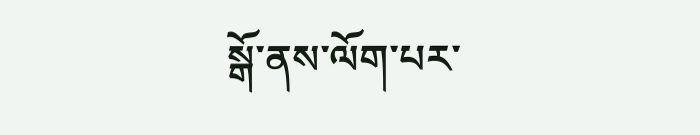སྒོ་ནས་ལོག་པར་